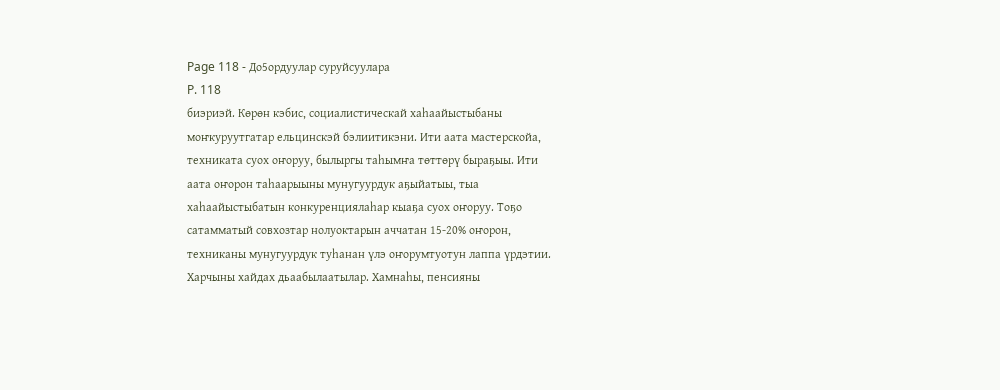Page 118 - До5ордуулар суруйсуулара
P. 118
биэриэй. Көрөн кэбис, социалистическай хаһаайыстыбаны
моҥкуруутгатар ельцинскэй бэлиитикэни. Ити аата мастерскойа,
техниката суох оҥоруу, былыргы таһымҥа төттөрү быраҕыы. Ити
аата оҥорон таһаарыыны мунугуурдук аҕыйатыы, тыа
хаһаайыстыбатын конкуренциялаһар кыаҕа суох оҥоруу. Тоҕо
сатамматый совхозтар нолуоктарын аччатан 15-20% оҥорон,
техниканы мунугуурдук туһанан үлэ оҥорумтуотун лаппа үрдэтии.
Харчыны хайдах дьаабылаатылар. Хамнаһы, пенсияны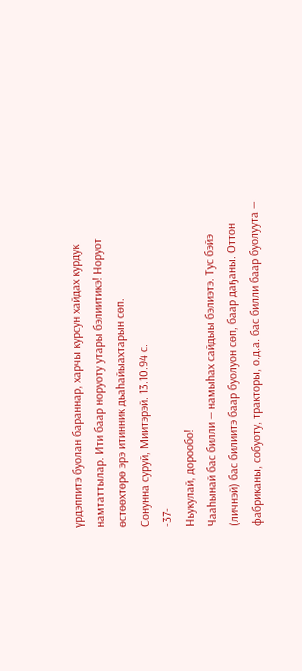үрдэппитэ буолан бараннар, харчы курсун хайдах курдук
намтаттылар. Ити баар норуоту утары бэлиитикэ! Норуот
өстөөхтөрө эрэ итинник дьаһайыахтарын сөп.
Сонунна суруй, Миитэрэй. 13.10.94 с.
-37-
Ньукулай, дорообо!
Чааһынай бас билли — намыһах сайдыы бэлиэтэ. Тус бэйэ
(личнэй) бас билиитэ баар буолуон сөп, баар даҕаны. Оттон
фабриканы, собуоту, тракторы, о.д.а. бас билли баар буолуута —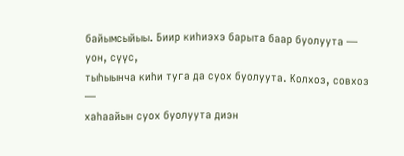байымсыйыы. Биир киһиэхэ барыта баар буолуута — уон, сүүс,
тыһыынча киһи туга да суох буолуута. Колхоз, совхоз —
хаһаайын суох буолуута диэн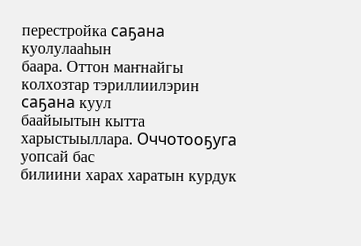перестройка саҕана куолулааһын
баара. Оттон маҥнайгы колхозтар тэриллиилэрин саҕана куул
баайыытын кытта харыстыыллара. Оччотооҕуга уопсай бас
билиини харах харатын курдук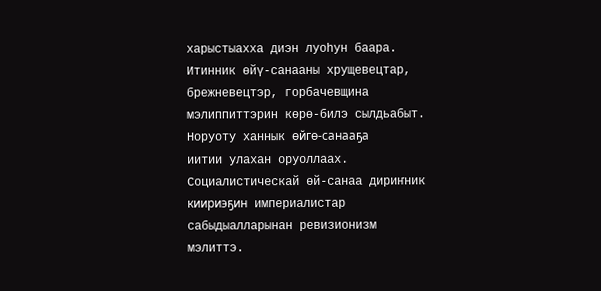харыстыахха диэн луоһун баара.
Итинник өйү-санааны хрущевецтар, брежневецтэр, горбачевщина
мэлиппиттэрин көрө-билэ сылдьабыт. Норуоту ханнык өйгө-санааҕа
иитии улахан оруоллаах. Социалистическай өй-санаа дириҥник
киириэҕин империалистар сабыдыалларынан ревизионизм мэлиттэ.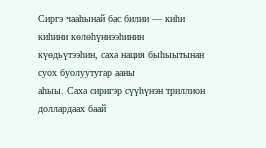Сиргэ чааһынай бас билии — киһи киһини көлөһүннээһинин
күөдьүтээһин, саха нация быһыытынан суох буолуутугар ааны
аһыы. Саха сиригэр сүүһүнэн триллион доллардаах баай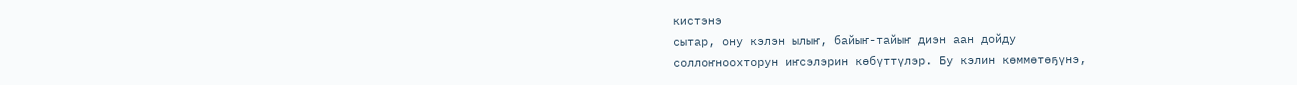кистэнэ
сытар, ону кэлэн ылыҥ, байыҥ-тайыҥ диэн аан дойду
соллоҥноохторун иҥсэлэрин көбүттүлэр. Бу кэлин көммөтөҕүнэ,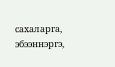сахаларга, эбээннэргэ,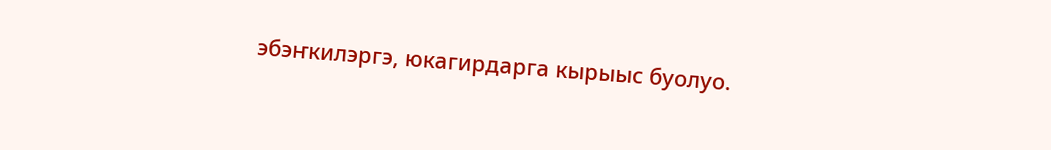эбэҥкилэргэ, юкагирдарга кырыыс буолуо.